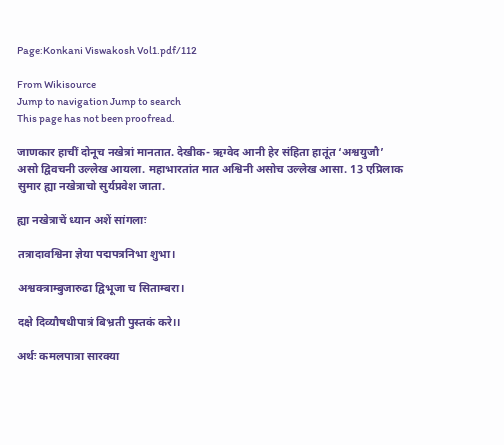Page:Konkani Viswakosh Vol1.pdf/112

From Wikisource
Jump to navigation Jump to search
This page has not been proofread.

जाणकार हाचीं दोनूच नखेत्रां मानतात. देखीक- ऋग्वेद आनी हेर संहिता हातूंत ‘अश्वयुजौ’ असो द्विवचनी उल्लेख आयला. महाभारतांत मात अश्विनी असोच उल्लेख आसा. 13 एप्रिलाक सुमार ह्या नखेत्राचो सुर्यप्रवेश जाता.

ह्या नखेत्राचें ध्यान अशें सांगलाः

तत्रादावश्विना ज्ञेया पद्मपत्रनिभा शुभा।

अश्वक्त्राम्बुजारुढा द्विभूजा च सिताम्बरा।

दक्षे दिव्यौषधीपात्रं बिभ्रती पुस्तकं करे।।

अर्थः कमलपात्रा सारक्या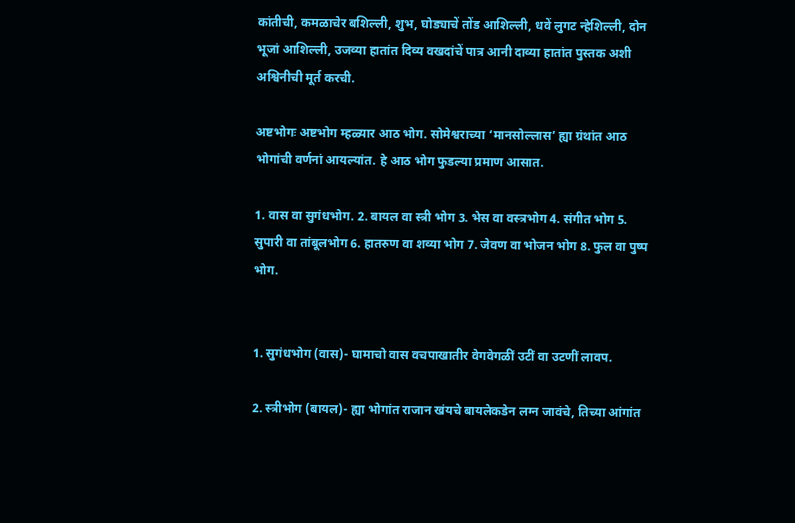कांतीची, कमळाचेर बशिल्ली, शुभ, घोड्याचें तोंड आशिल्ली, धवें लुगट न्हेशिल्ली, दोन भूजां आशिल्ली, उजव्या हातांत दिव्य वखदांचें पात्र आनी दाव्या हातांत पुस्तक अशी अश्विनीची मूर्त करची.

अष्टभोगः अष्टभोग म्हळ्यार आठ भोग. सोमेश्वराच्या ‘मानसोल्लास’ ह्या ग्रंथांत आठ भोगांची वर्णनां आयल्यांत. हे आठ भोग फुडल्या प्रमाण आसात.

1. वास वा सुगंधभोग. 2. बायल वा स्त्री भोग 3. भेस वा वस्त्रभोग 4. संगीत भोग 5. सुपारी वा तांबूलभोग 6. हातरुण वा शव्या भोग 7. जेवण वा भोजन भोग 8. फुल वा पुष्प भोग.


1. सुगंधभोग (वास)- घामाचो वास वचपाखातीर वेगवेगळीं उटीं वा उटणीं लावप.

2. स्त्रीभोग (बायल)- ह्या भोगांत राजान खंयचे बायलेकडेन लग्न जावंचे, तिच्या आंगांत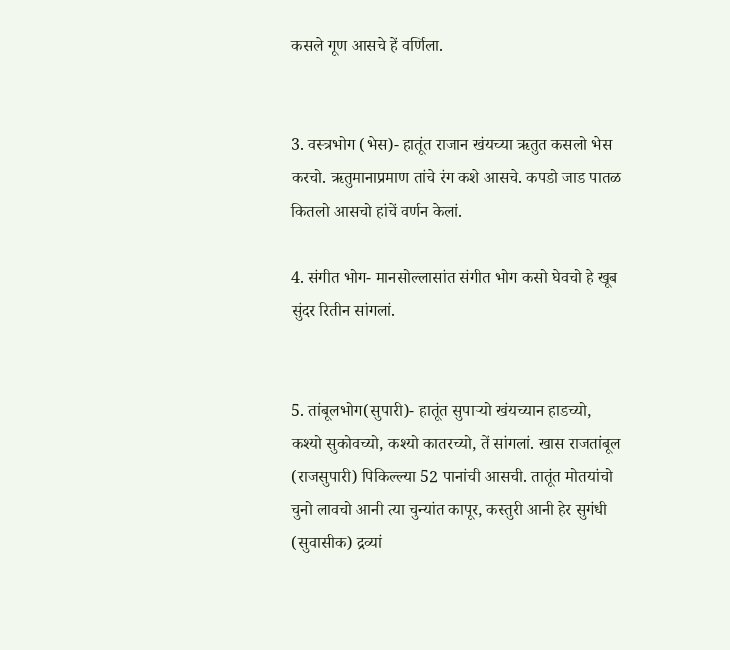कसले गूण आसचे हें वर्णिला.


3. वस्त्रभोग (भेस)- हातूंत राजान खंयच्या ऋतुत कसलो भेस करचो. ऋतुमानाप्रमाण तांचे रंग कशे आसचे. कपडो जाड पातळ कितलो आसचो हांचें वर्णन केलां.

4. संगीत भोग- मानसोल्लासांत संगीत भोग कसो घेवचो हे खूब सुंदर रितीन सांगलां.


5. तांबूलभोग(सुपारी)- हातूंत सुपाऱ्यो खंयच्यान हाडच्यो, कश्यो सुकोवच्यो, कश्यो कातरच्यो, तें सांगलां. खास राजतांबूल (राजसुपारी) पिकिल्ल्या 52 पानांची आसची. तातूंत मोतयांचो चुनो लावचो आनी त्या चुन्यांत कापूर, कस्तुरी आनी हेर सुगंधी (सुवासीक) द्रव्यां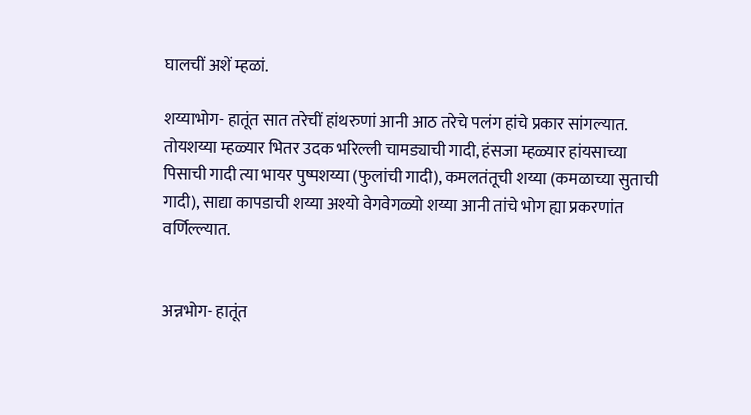घालचीं अशें म्हळां.

शय्याभोग- हातूंत सात तरेचीं हांथरुणां आनी आठ तरेचे पलंग हांचे प्रकार सांगल्यात. तोयशय्या म्हळ्यार भितर उदक भरिल्ली चामड्याची गादी, हंसजा म्हळ्यार हांयसाच्या पिसाची गादी त्या भायर पुष्पशय्या ‍‍‍(फुलांची गादी), कमलतंतूची शय्या (कमळाच्या सुताची गादी), साद्या कापडाची शय्या अश्यो वेगवेगळ्यो शय्या आनी तांचे भोग ह्या प्रकरणांत वर्णिल्ल्यात.


अन्नभोग- हातूंत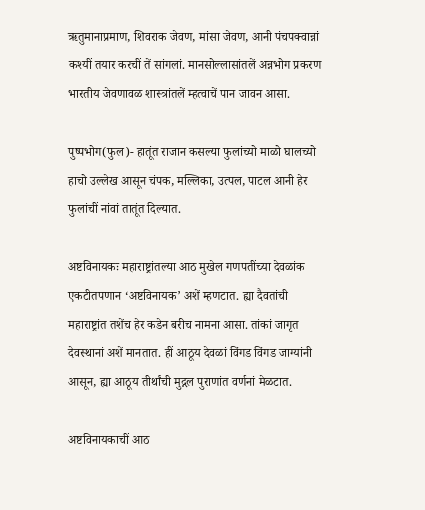ऋतुमानाप्रमाण, शिवराक जेवण, मांसा जेवण, आनी पंचपक्वान्नां कश्यीं तयार करचीं तें सांगलां. मानसोल्लासांतलें अन्नभोग प्रकरण भारतीय जेवणावळ शास्त्रांतलें म्हत्वाचें पान जावन आसा.

पुष्पभोग(फुल)- हातूंत राजान कसल्या फुलांच्यो माळो घालच्यो हाचो उल्लेख आसून चंपक, मल्लिका, उत्पल, पाटल आनी हेर फुलांचीं नांवां तातूंत दिल्यात.

अष्टविनायकः महाराष्ट्रांतल्या आठ मुखेल गणपतींच्या देवळांक एकटीतपणान ‘अष्टविनायक’ अशें म्हणटात. ह्या दैवतांची महाराष्ट्रांत तशेंच हेर कडेन बरीच नामना आसा. तांकां जागृत देवस्थानां अशें मानतात. हीं आठूय देवळां विंगड विंगड जाग्यांनी आसून, ह्या आठूय तीर्थांची मुद्गल पुराणांत वर्णनां मेळटात.

अष्टविनायकाचीं आठ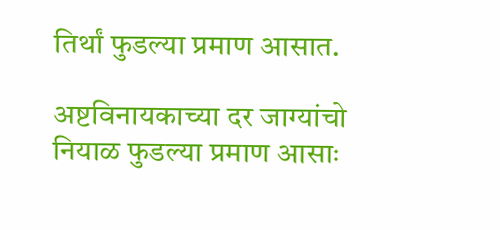तिर्थां फुडल्या प्रमाण आसात.

अष्टविनायकाच्या दर जाग्यांचो नियाळ फुडल्या प्रमाण आसाः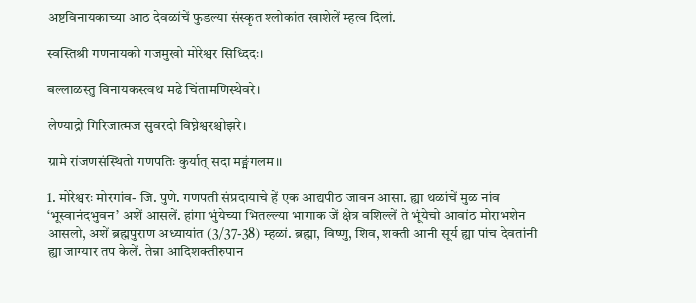अष्टविनायकाच्या आठ देवळांचें फुडल्या संस्कृत श्लोकांत खाशेलें म्हत्व दिलां.

स्वस्तिश्री गणनायको गजमुखो मोरेश्वर सिध्दिदः।

बल्लाळस्तु विनायकस्त्वथ मढे चिंतामणिस्थेवरे।

लेण्याद्रो गिरिजात्मज सुवरदो विघ्नेश्वरश्चोझरे।

ग्रामे रांजणसंस्थितो गणपतिः कुर्यात् सदा मङ्मंगलम।।

1. मोरेश्वरः मोरगांव- जि. पुणे. गणपती संप्रदायाचे हें एक आद्यपीठ जावन आसा. ह्या थळांचें मुळ नांव ‘भूस्वानंदभुवन’ अशें आसलें. हांगा भुंयेच्या भितल्ल्या भागाक जें क्षेत्र वशिल्लें ते भूंयेचो आवांठ मोराभशेन आसलो, अशें ब्रह्मपुराण अध्यायांत (3/37-38) म्हळां. ब्रह्मा, विष्णु, शिव, शक्ती आनी सूर्य ह्या पांच देवतांनी ह्या जाग्यार तप केलें. तेन्ना आदिशक्तीरुपान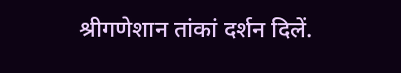श्रीगणेशान तांकां दर्शन दिलें.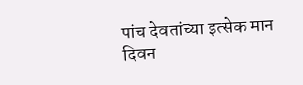पांच देवतांच्या इत्सेक मान दिवन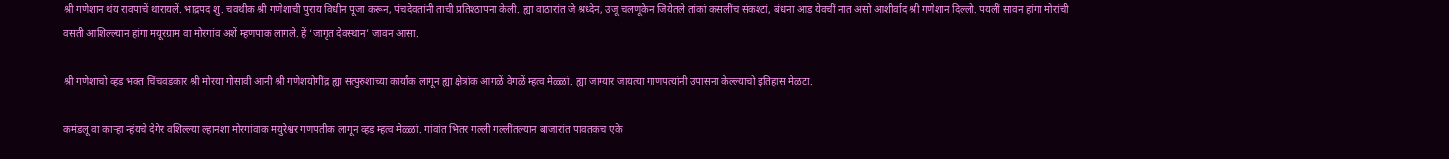श्री गणेशान थंय रावपाचें थारायलें. भाद्रपद शु. चवथीक श्री गणेशाची पुराय विधीन पूजा करून, पंचदेवतांनी ताची प्रतिश्ठापना केली. ह्या वाठारांत जे श्रध्देन, उजू चलणूकेन जियेतले तांकां कसलींच संकश्टां, बंधना आड येवचीं नात असो आशीर्वाद श्री गणेशान दिल्लो. पयलीं सावन हांगा मोरांची वसती आशिल्ल्यान हांगा मयूरग्राम वा मोरगांव अशें म्हणपाक लागले. हें ‘जागृत देवस्थान’ जावन आसा.

श्री गणेशाचो व्हड भक्त चिंचवडकार श्री मोरया गोसावी आनी श्री गणेशयोगींद्र ह्या सत्पुरुशाच्या कार्यांक लागून ह्या क्षेत्रांक आगळें वेगळें म्हत्व मेळ्ळां. ह्या जाग्यार जायत्या गाणपत्यांनी उपासना केल्ल्याचो इतिहास मेळटा.

कमंडलू वा काऱ्हा न्हंयचे देगेर वशिल्ल्या ल्हानशा मोरगांवाक मयुरेश्वर गणपतीक लागून व्हड म्हत्व मेळ्ळां. गांवांत भितर गल्ली गल्लींतल्यान बाजारांत पावतकच एके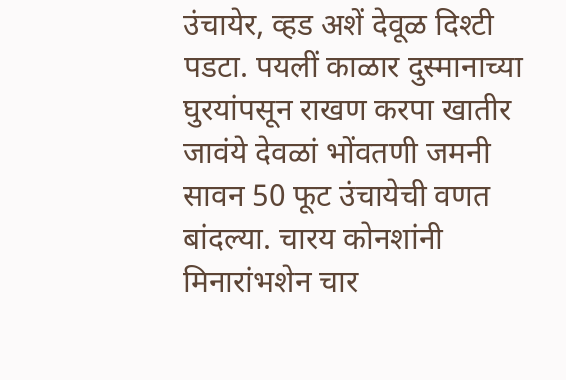उंचायेर, व्हड अशें देवूळ दिश्टी पडटा. पयलीं काळार दुस्मानाच्या घुरयांपसून राखण करपा खातीर जावंये देवळां भोंवतणी जमनी सावन 50 फूट उंचायेची वणत बांदल्या. चारय कोनशांनी मिनारांभशेन चार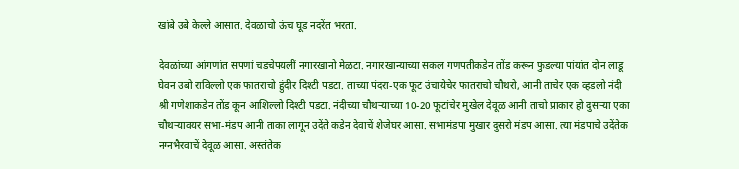खांबे उबे केल्ले आसात. देवळाचो ऊंच घूड नदरेंत भरता.

देवळांच्या आंगणांत सपणां चडचेपयलीं नगारखानो मेळटा. नगारखान्याच्या सकल गणपतीकडेन तोंड करून फुडल्या पांयांत दोन लाडू घेवन उबो राविल्लो एक फातराचो हुंदीर दिश्टी पडटा. ताच्या पंदरा-एक फूट उंचायेचेर फातराचो चौथरो, आनी ताचेर एक व्हडलो नंदी श्री गणेशाकडेन तोंड कून आशिल्लो दिश्टी पडटा. नंदीच्या चौथऱ्याच्या 10-20 फूटांचेर मुखेल देवूळ आनी ताचो प्राकार हो दुसऱ्या एका चौथऱ्यावयर सभा-मंडप आनी ताका लागून उदेंते कडेन देवाचें शेजेघर आसा. सभामंडपा मुखार दुसरो मंडप आसा. त्या मंडपाचे उदेंतेक नग्नभैरवाचें देवूळ आसा. अस्तंतेक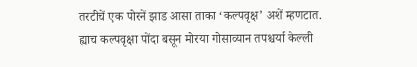तरटीचें एक पोरनें झाड आसा ताका ‘कल्पवृक्ष’ अशें म्हणटात. ह्याच कल्पवृक्षा पोंदा बसून मोरया गोसाव्यान तपश्चर्या केल्ली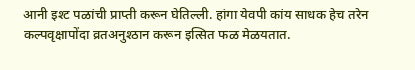आनी इश्ट पळांची प्राप्ती करून घेतिल्ली. हांगा येवपी कांय साधक हेच तरेन कल्पवृक्षापोंदा व्रतअनुश्ठान करून इत्सित फळ मेळयतात.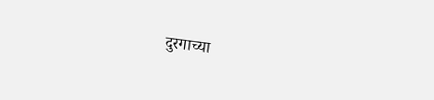दुरगाच्या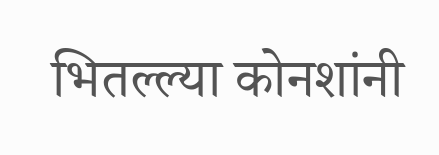भितल्ल्या कोनशांनी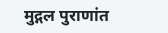मुद्गल पुराणांत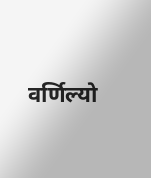वर्णिल्यो